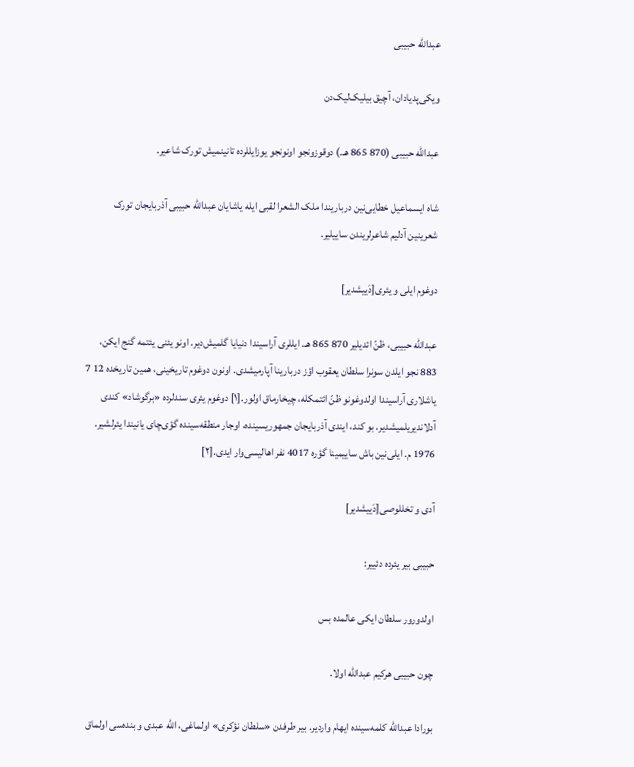عبدالله حبیبی

ویکی‌پدیادان، آچیق بیلیک‌لیک‌دن

عبدالله حبیبی (870 865 هـ.) دوقوزونجو اونونجو یوزایللرده تانینمیش تورک شاعیر.

شاه ایسماعیل خطایی‌نین درباریندا ملک الشعرا لقبی ایله یاشایان عبدالله حبیبی آذربایجان تورک شعرینین آدلیم شاعرلریندن ساییلیر.

دوغوم ایلی و یئری[دَییشدیر]

عبدالله حبیبی، ظنّ ائدیلیر 870 865 هـ. ایللری آراسیندا دنیایا گلمیش‌دیر. اونو یئنی یئتمه گنج ایکن، 883 نجو ایلدن سونرا سلطان یعقوب اؤز دربارینا آپارمیشدی. اونون دوغوم تاریخینی، همین تاریخده 12 7 یاشلاری آراسیندا اولدوغونو ظنّ ائتمکله، چیخارماق اولور.[۱] دوغوم یئری سندلرده «برگوشاد» کندی آدلاندیریلمیشدیر. بو کند، ایندی آذربایجان جمهوریسینده، اوجار منطقه‌سینده گؤی‌چای یانیندا یئرلشیر. 1976 م. ایلی‌نین باش ساییمینا گؤره 4017 نفر اهالیسی‌وار ایدی.[۲]

آدی و تخللوصی[دَییشدیر]

حبیبی بیر یئرده دئییر:

اولدورور سلطان ایکی عالمده بس

چون حبیبی هرکیم عبدالله اولا.

بورادا عبدالله کلمه‌سینده ایهام واردیر. بیر طرفدن «سلطان نؤکری» اولماغی، الله عبدی و بنده‌سی اولماق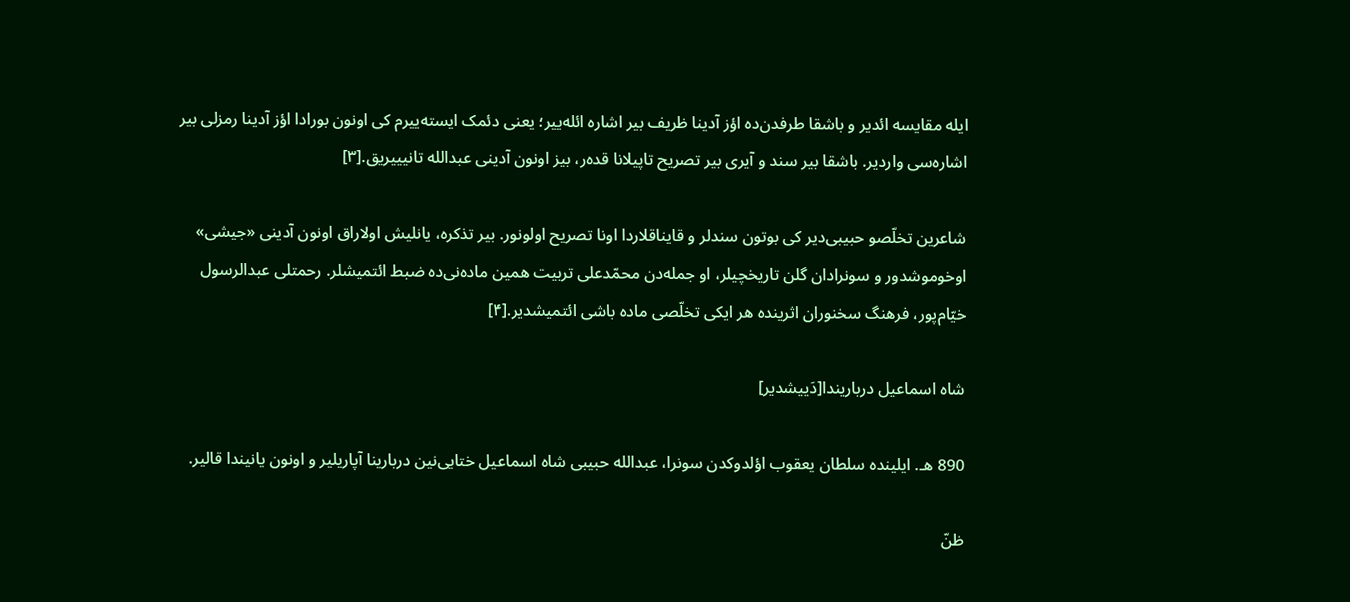ایله مقایسه ائدیر و باشقا طرفدن‌ده اؤز آدینا ظریف بیر اشاره ائله‌ییر؛ یعنی دئمک ایسته‌ییرم کی اونون بورادا اؤز آدینا رمزلی بیر اشاره‌سی واردیر. باشقا بیر سند و آیری بیر تصریح تاپیلانا قده‌ر، بیز اونون آدینی عبدالله تانیییریق.[۳]

شاعرین تخلّصو حبیبی‌دیر کی بوتون سندلر و قایناقلاردا اونا تصریح اولونور. بیر تذکره، یانلیش اولاراق اونون آدینی «جیشی» اوخوموشدور و سونرادان گلن تاریخچیلر، او جمله‌دن محمّدعلی تربیت همین ماده‌نی‌ده ضبط ائتمیشلر. رحمتلی عبدالرسول خیّام‌پور، فرهنگ سخنوران اثرینده هر ایکی تخلّصی ماده باشی ائتمیشدیر.[۴]

شاه اسماعیل درباریندا[دَییشدیر]

890 هـ. ایلینده سلطان یعقوب اؤلدوکدن سونرا، عبدالله حبیبی شاه اسماعیل ختایی‌نین دربارینا آپاریلیر و اونون یانیندا قالیر.

ظنّ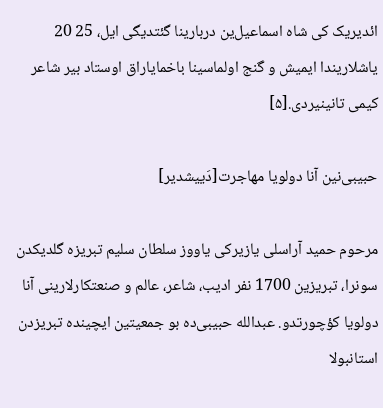ائدیریک کی شاه اسماعیل‌ین دربارینا گئتدیگی ایل، 25 20 یاشلاریندا ایمیش و گنج اولماسینا باخمایاراق اوستاد بیر شاعر کیمی تانینیردی.[۵]

حبیبی‌نین آنا دولویا مهاجرت[دَییشدیر]

مرحوم حمید آراسلی یازیرکی یاووز سلطان سلیم تبریزه گلدیکدن سونرا، تبریزین 1700 نفر ادیب، شاعر، عالم و صنعتکارلارینی آنا دولویا کؤچورتدو. عبدالله حبیبی‌ده بو جمعیتین ایچینده تبریزدن استانبولا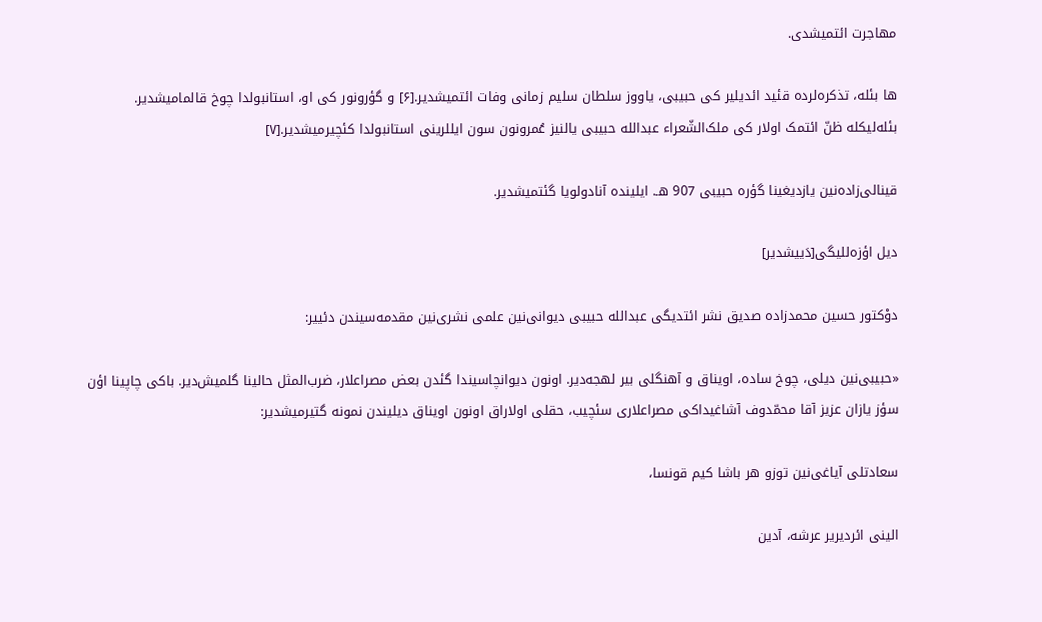مهاجرت ائتمیشدی.

ها بئله، تذکره‌لرده قئید ائدیلیر کی حبیبی، یاووز سلطان سلیم زمانی وفات ائتمیشدیر.[۶] و گؤرونور کی او، استانبولدا چوخ قالمامیشدیر. بئله‌لیکله ظنّ ائتمک اولار کی ملک‌الشّعراء عبدالله حبیبی یالنیز عُمرونون سون ایللرینی استانبولدا کئچیرمیشدیر.[۷]

قینالی‌زاده‌نین یازدیغینا گؤره حبیبی 907 هـ. ایلینده آنادولویا گئتمیشدیر.

دیل اؤزه‌للیگی[دَییشدیر]

دوْکتور حسین محمدزاده صدیق نشر ائتدیگی عبدالله حبیبی‌ دیوانی‌نین علمی نشری‌نین مقدمه‌سیندن دئییر:

«حبیبی‌‌نین دیلی، چوخ ساده، اویناق و آهنگلی بیر لهجه‌دیر. اونون دیوانچاسیندا گئدن بعض مصراعلار، ضرب‌المثل حالینا گلمیش‌دیر. باکی چاپینا اؤن سؤز یازان عزیز آقا محمّدوف آشاغیداکی مصراعلاری سئچیب، حقلی اولاراق اونون اویناق دیلیندن نمونه گتیرمیشدیر:

سعادتلی آیاغی‌نین توزو هر باشا کیم قونسا،

الینی ائرديرير عرشه، آدین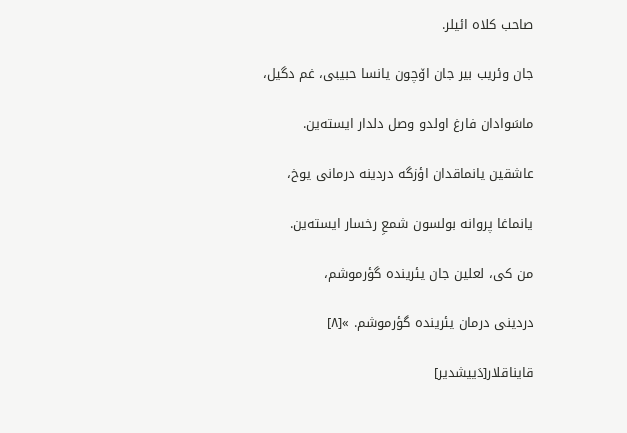صاحب کلاه ائیلر.

جان وئریب بیر جان اۆچون یانسا حبیبی، غم دگیل،

ماسَوادان فارغ اولدو وصل دلدار ایسته‌ین.

عاشقین یانماقدان اؤزگه دردینه درمانی یوخ،

یانماغا پروانه بولسون شمعِ رخسار ایسته‌ین.

من کی، لعلین جان یئرینده گؤرموشم،

دردینی درمان یئرینده گؤرموشم. »[۸]

قایناقلار[دَییشدیر]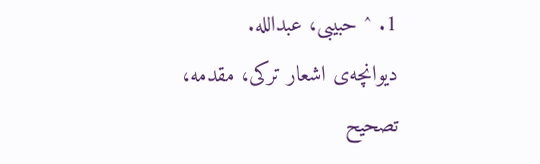1. ^ حبیبی، عبدالله. دیوانچه‌ی اشعار ترکی، مقدمه، تصحیح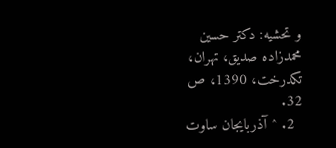و تحشیه: دکتر حسین محمدزاده صدیق، تهران، تکدرخت، 1390، ص 32.
  2. ^ آذربایجان ساوت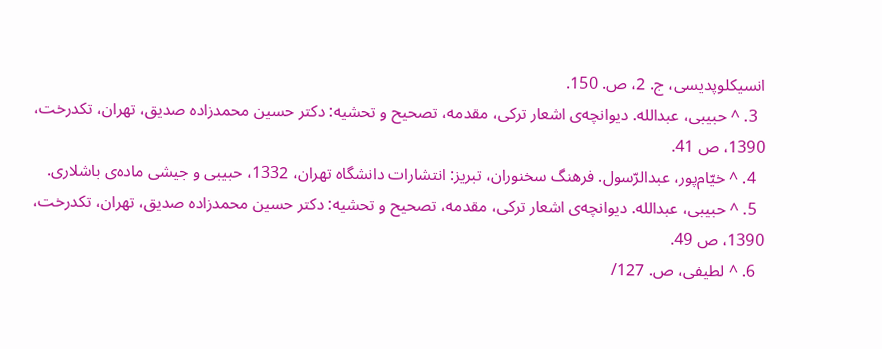انسیکلوپدیسی، ج. 2، ص. 150.
  3. ^ حبیبی، عبدالله. دیوانچه‌ی اشعار ترکی، مقدمه، تصحیح و تحشیه: دکتر حسین محمدزاده صدیق، تهران، تکدرخت، 1390، ص 41.
  4. ^ خیّام‌پور، عبدالرّسول. فرهنگ سخنوران، تبريز: انتشارات دانشگاه تهران، 1332، حبیبی و جیشی ماده‌ی باشلاری.
  5. ^ حبیبی، عبدالله. دیوانچه‌ی اشعار ترکی، مقدمه، تصحیح و تحشیه: دکتر حسین محمدزاده صدیق، تهران، تکدرخت، 1390، ص 49.
  6. ^ لطیفی، ص. 127/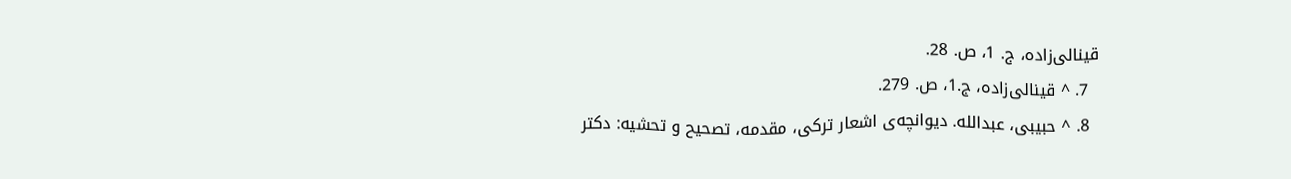قینالی‌زاده، ج. 1، ص. 28.
  7. ^ قینالی‌زاده، ج.1، ص. 279.
  8. ^ حبیبی، عبدالله. دیوانچه‌ی اشعار ترکی، مقدمه، تصحیح و تحشیه: دکتر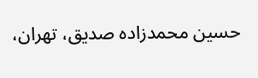حسین محمدزاده صدیق، تهران،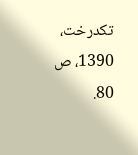تکدرخت، 1390، ص 80.